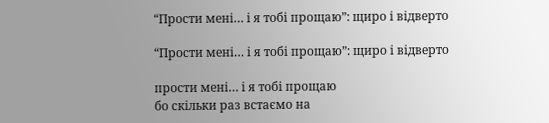“Прости мені… і я тобі прощаю”: щиро і відверто

“Прости мені… і я тобі прощаю”: щиро і відверто

прости мені… і я тобі прощаю
бо скільки раз встаємо на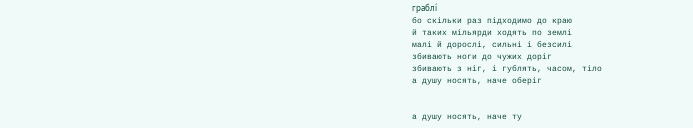граблі́
бо скільки раз підходимо до краю
й таких мільярди ходять по землі
малі й дорослі, сильні і безсилі
збивають ноги до чужих доріг
збивають з ніг, і гублять, часом, тіло
а душу носять, наче оберіг


а душу носять, наче ту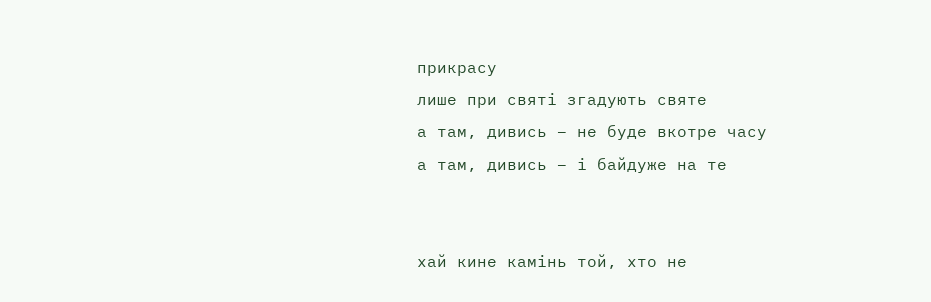прикрасу
лише при святі згадують святе
а там, дивись – не буде вкотре часу
а там, дивись – і байдуже на те


хай кине камінь той, хто не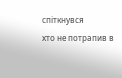спіткнувся
хто не потрапив в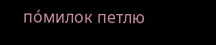по́милок петлю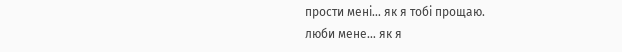прости мені… як я тобі прощаю.
люби мене… як я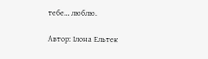тебе… люблю.

Автор: Ілона Ельтек